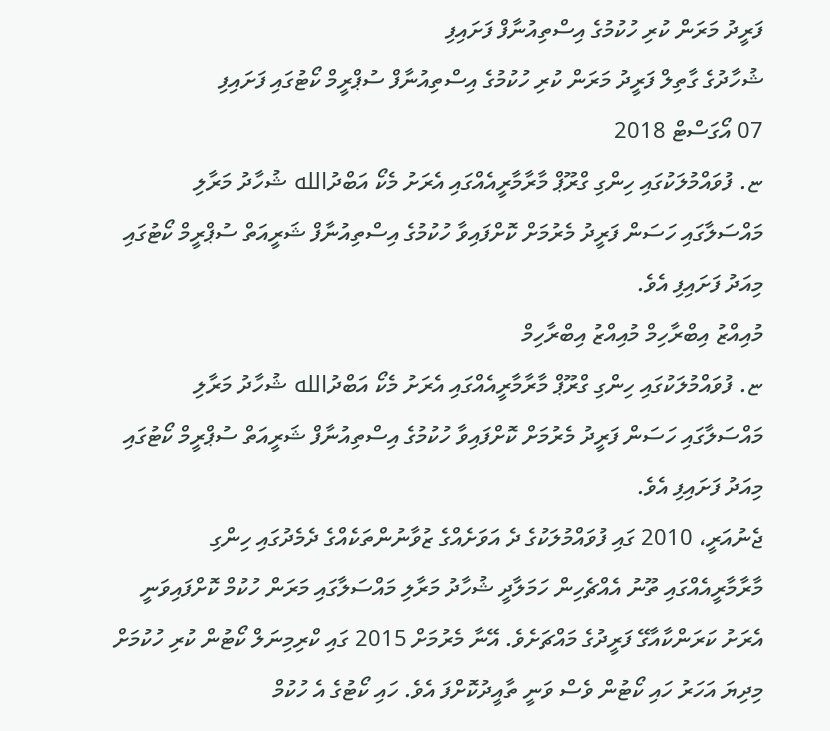ފަރީދު މަރަން ކުރި ހުކުމުގެ އިސްތިއުނާފް ފަށައިފި
ޝުހާދުގެ ގާތިލް ފަރީދު މަރަން ކުރި ހުކުމުގެ އިސްތިއުނާފް ސުޕްރީމް ކޯޓުގައި ފަށައިފި
07 އޯގަސްޓް 2018
ޏ. ފުވައްމުލަކުގައި ހިންގި ގްރޫޕް މާރާމާރީއެއްގައި އެރަށު މެކޯ އަބްދުالله ޝުހާދު މަރާލި މައްސަލާގައި ހަސަން ފަރީދު މެރުމަށް ކޮށްފައިވާ ހުކުމުގެ އިސްތިއުނާފް ޝަރީއަތް ސުޕްރީމް ކޯޓުގައި މިއަދު ފަށައިފި އެވެ.
މުއިއްޒު އިބްރާހިމް މުއިއްޒު އިބްރާހިމް
ޏ. ފުވައްމުލަކުގައި ހިންގި ގްރޫޕް މާރާމާރީއެއްގައި އެރަށު މެކޯ އަބްދުالله ޝުހާދު މަރާލި މައްސަލާގައި ހަސަން ފަރީދު މެރުމަށް ކޮށްފައިވާ ހުކުމުގެ އިސްތިއުނާފް ޝަރީއަތް ސުޕްރީމް ކޯޓުގައި މިއަދު ފަށައިފި އެވެ.
ޖެނުއަރީ، 2010 ގައި ފުވައްމުލަކުގެ ދެ އަވަށެއްގެ ޒުވާނުންތަކެއްގެ ދެމެދުގައި ހިންގި މާރާމާރީއެއްގައި ތޫނު އެއްޗެހިން ހަމަލާދީ ޝުހާދު މަރާލި މައްސަލާގައި މަރަން ހުކުމް ކޮށްފައިވަނީ އެރަށު ކަރަންކާއާގޭ ފަރީދުގެ މައްޗަށެވެ. އޭނާ މެރުމަށް 2015 ގައި ކްރިމިނަލް ކޯޓުން ކުރި ހުކުމަށް މިދިޔަ އަހަރު ހައި ކޯޓުން ވެސް ވަނީ ތާއީދުކޮށްފަ އެވެ. ހައި ކޯޓުގެ އެ ހުކުމް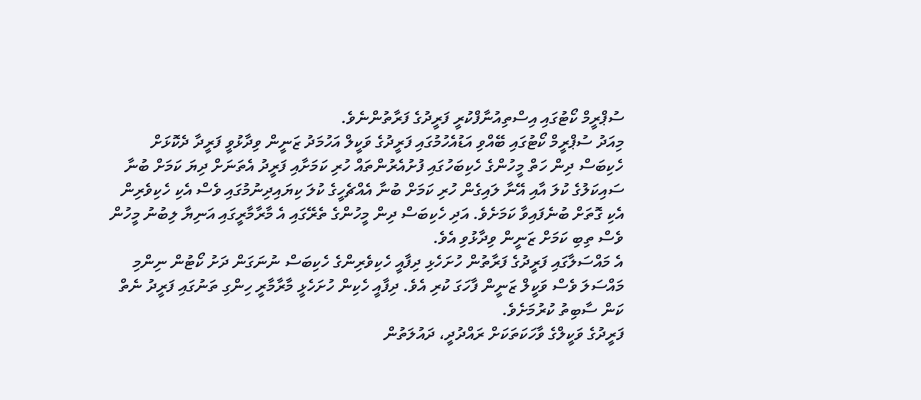ސުޕްރީމް ކޯޓުގައި އިސްތިއުނާފްކުރީ ފަރީދުގެ ފަރާތުންނެވެ.
މިއަދު ސުޕްރީމް ކޯޓުގައި ބޭއްވި އަޑުއެހުމުގައި ފަރީދުގެ ވަކީލް އަހުމަދު ޒަނީން ވިދާޅުވީ ފަރީދާ ދެކޮޅަށް ހެކިބަސް ދިން ހަތް މީހުންގެ ހެކިބަހުގައި ފުށުއެރުންތައް ހުރި ކަމަށާއި ފަރީދު އެތަނަށް ދިޔަ ކަމަށް ބުނާ ސައިކަލުގެ ކުލަ އާއި އޭނާ ލައިގެން ހުރި ކަމަށް ބުނާ އެއްޗެހީގެ ކުލަ ކިޔައިދިނުމުގައި ވެސް އެކި ހެކިވެރިން އެކި ގޮތަށް ބުނެފައިވާ ކަމަށެވެ. އަދި ހެކިބަސް ދިން މީހުންގެ ތެރޭގައި އެ މާރާމާރީގައި އަނިޔާ ލިބުނު މީހުން ވެސް ތިބި ކަމަށް ޒަނީން ވިދާޅުވި އެވެ.
އެ މައްސަލާގައި ފަރީދުގެ ފަރާތުން ހުށަހެޅި ދިފާއީ ހެކިވެރިންގެ ހެކިބަސް ނުނަގަން ދަށު ކޯޓުން ނިންމި މައްސަލަ ވެސް ވަކީލް ޒަނީން ފާހަގަ ކުރި އެވެ. ދިފާއީ ހެކިން ހުށަހެޅީ މާރާމާރީ ހިންގި ތަނުގައި ފަރީދު ނެތް ކަން ސާބިތު ކުރުމަށެވެ.
ފަރީދުގެ ވަކީލްގެ ވާހަކަތަކަށް ރައްދުދީ، ދައުލަތުން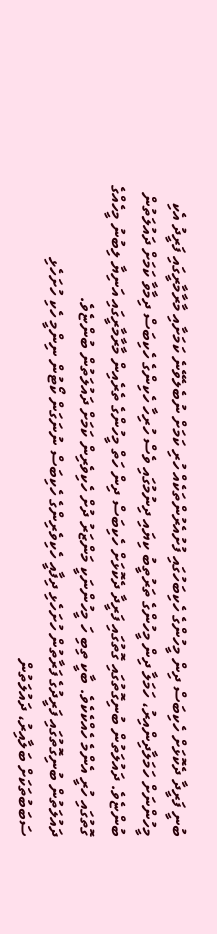ބުނީ ފަރީދާ ދެކޮޅަށް ހެކިބަސް ދިން މީހުންގެ ހެކިބަހުގައި ފުށުއެރުންތަކެއް ހުރި ކަމަށް ނުބެލެވޭނެ ކަމަށާއި މާރާމާރީގައި ފަރީދު އެކި މީހުންނަށް ހަމަލާދިންއިރު، ހަމަލާ ދިން މީހުންގެ ތަރުތީބު ކިޔައި ދިނުމުގައި ވެސް ހުރިހާ ހެކިންގެ ހެކިބަސް ދިމާވާ ކަމަށް ދައުލަތުން ބުންޏެވެ. ދައުލަތުން ބުނިގޮތުގައި ގޮތުގައި ފަރީދާ ދެކޮޅަށް ހެކިބަސް ދިން ހަތް މީހުންގެ ތެރެއިން މާރާމާރީގައި އަނިޔާ ލިބުނު މީހެއްގެ ގޮތުގައި ހުރީ އެންމެ ހެއްކެކެވެ. ބާކީ ތިބި ހަ މީހުންނަކީ މަންޒަރު ދުށް ހެކިވެރިން ކަމަށް ދައުލަތުން ބުންޏެވެ.
ދައުލަތުން ބުނިގޮތުގައި ފަރީދުގެ ފަރާތުން ހުށަހެޅި ދިފާއީ ހެކިވެރިންގެ ހެކިބަސް ނުނަގަން ކޯޓުން ނިންމީ ހެކި ހުށަހެޅި ސަބަބުތަކަށް ބަލާއިރު، ދައުލަތުން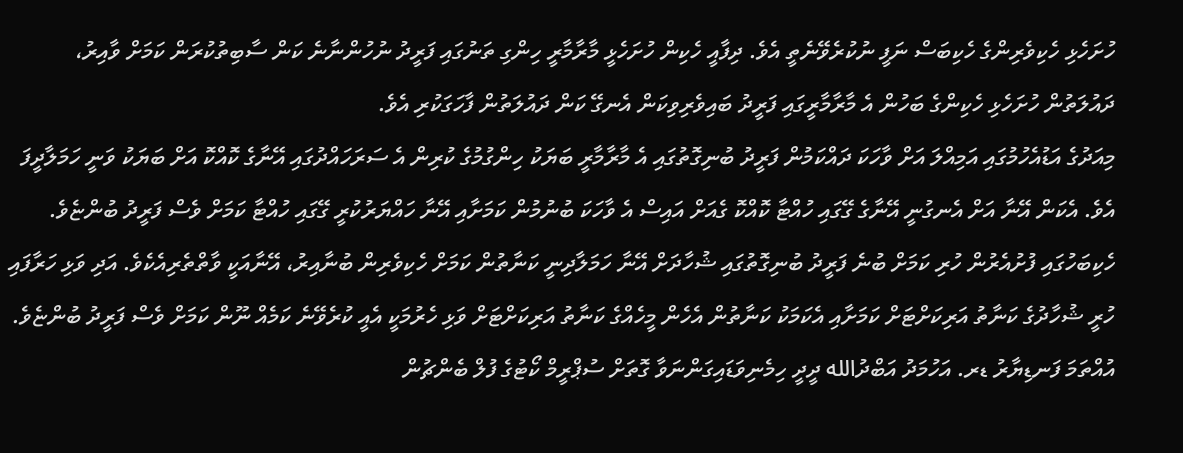ހުށަހެޅި ހެކިވެރިންގެ ހެކިބަސް ނަފީ ނުކުރެވޭނެތީ އެވެ. ދިފާއީ ހެކިން ހުށަހެޅީ މާރާމާރީ ހިންގި ތަނުގައި ފަރީދު ނުހުންނާނެ ކަން ސާބިތުކުރަން ކަމަށް ވާއިރު، ދައުލަތުން ހުށަހެޅި ހެކިންގެ ބަހުން އެ މާރާމާރީގައި ފަރީދު ބައިވެރިވިކަން އެނގޭ ކަން ދައުލަތުން ފާހަގަކުރި އެވެ.
މިއަދުގެ އަޑުއެހުމުގައި އަމިއްލަ އަށް ވާހަކަ ދައްކަމުން ފަރީދު ބުނިގޮތުގައި އެ މާރާމާރީ ބަޔަކު ހިންގުމުގެ ކުރިން އެ ސަރަހައްދުގައި އޭނާގެ ކޮއްކޮ އަށް ބަޔަކު ވަނީ ހަމަލާދީފަ އެވެ. އެކަން އޭނާ އަށް އެނގުނީ އޭނާގެ ގޭގައި ހުއްޓާ ކޮއްކޮ ގެއަށް އައިސް އެ ވާހަކަ ބުނުމުން ކަމަށާއި އޭނާ ހައްޔަރުކުރީ ގޭގައި ހުއްޓާ ކަމަށް ވެސް ފަރީދު ބުންޏެވެ.
ހެކިބަހުގައި ފުށުއެރުން ހުރި ކަމަށް ބުނެ ފަރީދު ބުނިގޮތުގައި ޝުހާދަށް އޭނާ ހަމަލާދިނީ ކަނާތުން ކަމަށް ހެކިވެރިން ބުނާއިރު، އޭނާއަކީ ވާތްތެރިއެކެވެ. އަދި ވަޅި ހަރާފައި ހުރީ ޝުހާދުގެ ކަނާތު އަރިކަށްޓަށް ކަމަށާއި އެކަމަކު ކަނާތުން އެހެން މީހެއްގެ ކަނާތު އަރިކަށްޓަށް ވަޅި ހެރުމަކީ އެއީ ކުރެވޭނެ ކަމެއް ނޫން ކަމަށް ވެސް ފަރީދު ބުންޏެވެ.
އުއްތަމަ ފަނޑިޔާރު ޑރ. އަހުމަދު އަބްދުالله ދީދީ ހިމެނިވަޑައިގަންނަވާ ގޮތަށް ސުޕްރީމް ކޯޓުގެ ފުލް ބެންޗުން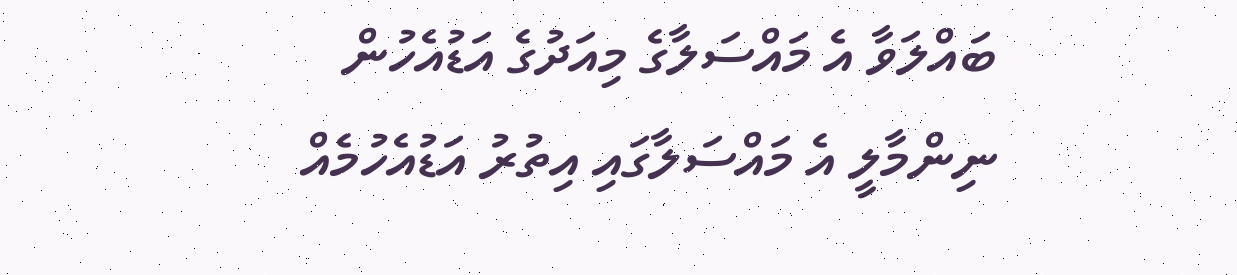ބައްލަވާ އެ މައްސަލާގެ މިއަދުގެ އަޑުއެހުން ނިންމާލީ އެ މައްސަލާގައި އިތުރު އަޑުއެހުމެއް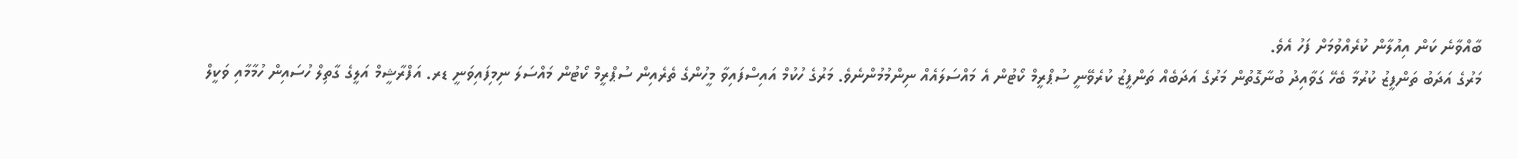ބާއްވާނެ ކަން އިއުލާން ކުރެއްވުމަށް ފަހު އެވެ.
މަރުގެ އަދަބު ތަންފީޒު ކުރުމާ ބެހޭ ގަވާއިދު ބުނާގޮތުން މަރުގެ އަދަބެއް ތަންފީޒު ކުރެވޭނީ ސުޕްރީމް ކޯޓުން އެ މައްސަލައެއް ނިންމުމުންނެވެ. މަރުގެ ހުކުމް އައިސްފައިވާ މީހުންގެ ތެރެއިން ސުޕްރީމް ކޯޓުން މައްސަލަ ނިމިފައިވަނީ ޑރ. އަފްރާޝީމް އަލީގެ ގާތިލް ހުސައިން ހުމާމާއި ވަކީލް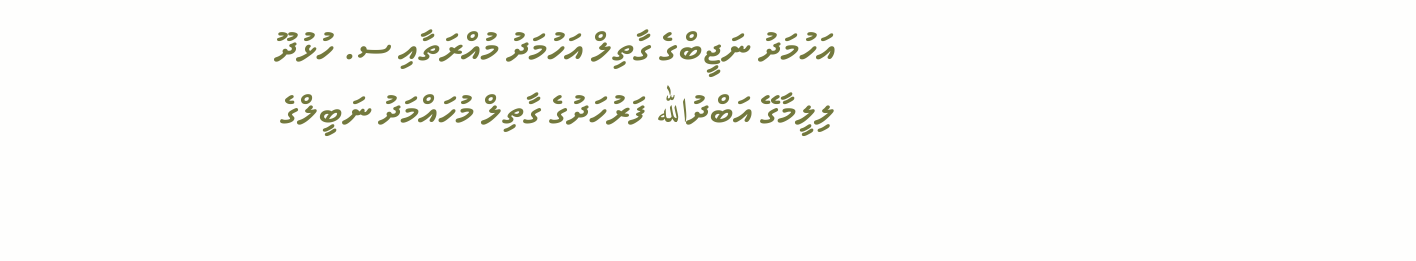އަހުމަދު ނަޖީބްގެ ގާތިލް އަހުމަދު މުއްރަތާއި ސ. ހުޅުދޫ ލިލީމާގޭ އަބްދުالله ފަރުހަދުގެ ގާތިލް މުހައްމަދު ނަބީލްގެ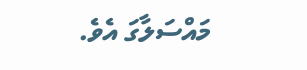މައްސަލާގަ އެވެ.